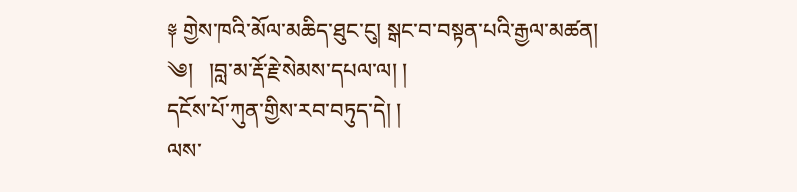༈ གྱེས་ཁའི་མོལ་མཆིད་ཐུང་ངུ། སྒང་བ་བསྟན་པའི་རྒྱལ་མཚན།
༄།   །བླ་མ་རྡོ་རྗེ་སེམས་དཔལ་ལ། །
དངོས་པོ་ཀུན་གྱིས་རབ་བཏུད་དེ། །
ལས་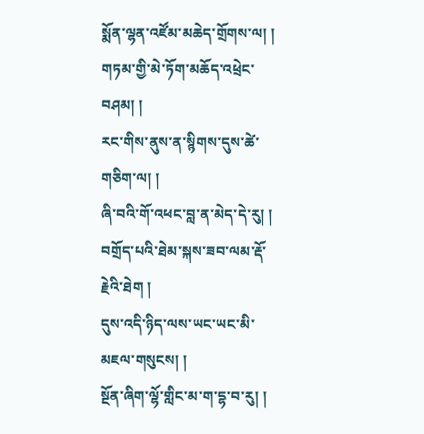སྨོན་ལྷན་འཛོམ་མཆེད་གྲོགས་ལ། །
གཏམ་གྱི་མེ་ཏོག་མཆོད་འཕྲེང་བཤམ། །
རང་གིས་ནུས་ན་སྙིགས་དུས་ཚེ་གཅིག་ལ། །
ཞི་བའི་གོ་འཕང་བླ་ན་མེད་དེ་རུ། །
བགྲོད་པའི་ཐེམ་སྐས་ཟབ་ལམ་རྡོ་རྗེའི་ཐེག །
དུས་འདི་ཉིད་ལས་ཡང་ཡང་མི་མཇལ་གསུངས། །
སྔོན་ཞིག་ལྷོ་གླིང་མ་ག་དྷ་བ་རུ། །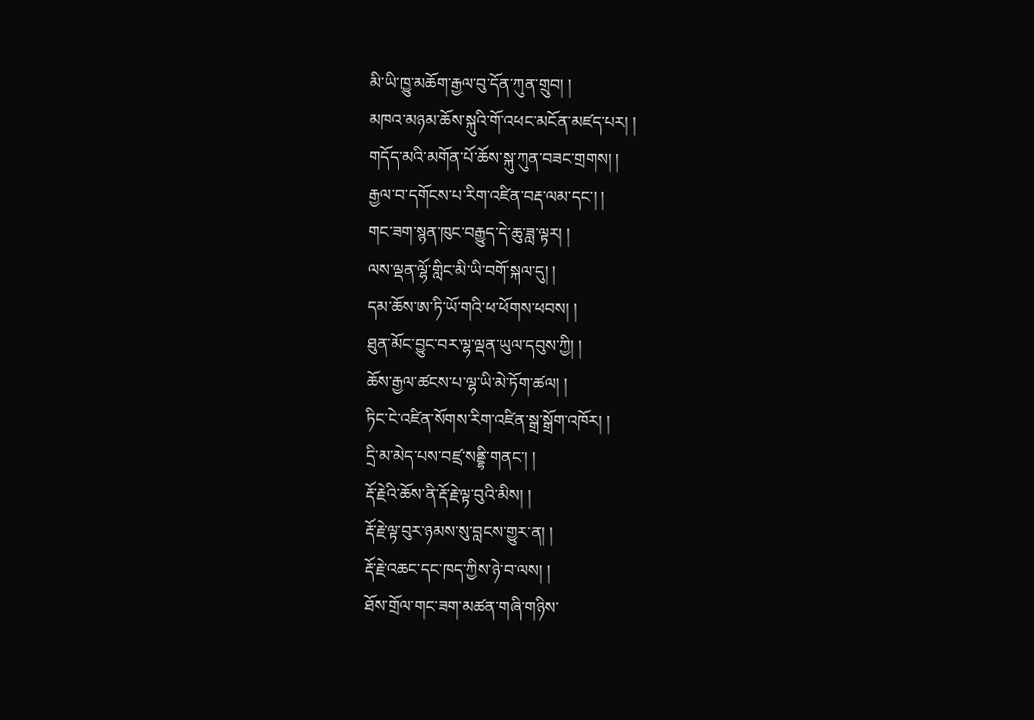མི་ཡི་ཁྱུ་མཆོག་རྒྱལ་བུ་དོན་ཀུན་གྲུབ། །
མཁའ་མཉམ་ཆོས་སྐུའི་གོ་འཕང་མངོན་མཛད་པར། །
གདོད་མའི་མགོན་པོ་ཆོས་སྐུ་ཀུན་བཟང་གྲགས། །
རྒྱལ་བ་དགོངས་པ་རིག་འཛིན་བརྡ་ལམ་དང་། །
གང་ཟག་སྙན་ཁུང་བརྒྱུད་དེ་ཆུ་ཟླ་ལྟར། །
ལས་ལྡན་ལྷོ་གླིང་མི་ཡི་བགོ་སྐལ་དུ། །
དམ་ཆོས་ཨ་ཏི་ཡོ་གའི་ཕ་ཕོགས་ཕབས། །
ཐུན་མོང་བྱུང་བར་ལྷ་ལྡན་ཡུལ་དབུས་ཀྱི། །
ཆོས་རྒྱལ་ཚངས་པ་ལྷ་ཡི་མེ་ཏོག་ཚལ། །
ཏིང་ངེ་འཛིན་སོགས་རིག་འཛིན་སྒྲ་སྒྲོག་འཁོར། །
དྲི་མ་མེད་པས་བཛྲ་སནྡྷི་གནང་། །
རྡོ་རྗེའི་ཆོས་ནི་རྡོ་རྗེ་ལྟ་བུའི་མིས། །
རྡོ་རྗེ་ལྟ་བུར་ཉམས་སུ་བླངས་གྱུར་ན། །
རྡོ་རྗེ་འཆང་དང་ཁད་ཀྱིས་ཉེ་བ་ལས། །
ཐོས་གྲོལ་གང་ཟག་མཚན་གཞི་གཉིས་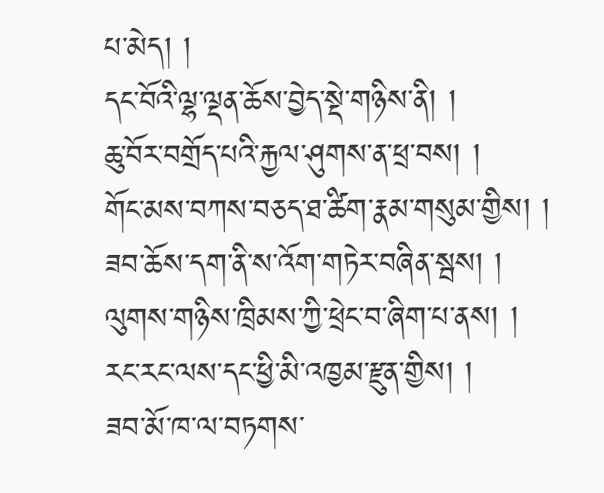པ་མེད། །
དང་བོའི་ལྷ་ལྡན་ཆོས་བྱེད་སྡེ་གཉིས་ནི། །
ཆུ་བོར་བགྲོད་པའི་རྐྱལ་ཤུགས་ན་ཕྲ་བས། །
གོང་མས་བཀས་བཅད་ཐ་ཚིག་རྣམ་གསུམ་གྱིས། །
ཟབ་ཆོས་དག་ནི་ས་འོག་གཏེར་བཞིན་སྦས། །
ལུགས་གཉིས་ཁྲིམས་ཀྱི་ཕྲེང་བ་ཞིག་པ་ནས། །
རང་རང་ལས་དང་ཕྱི་མི་འཁྱམ་རྫུན་གྱིས། །
ཟབ་མོ་ཁ་ལ་བཏགས་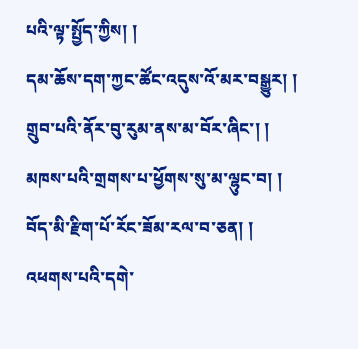པའི་ལྟ་སྤྱོད་ཀྱིས། །
དམ་ཆོས་དག་ཀྱང་ཚོང་འདུས་འོ་མར་བསྒྱུར། །
གྲུབ་པའི་ནོར་བུ་རུམ་ནས་མ་བོར་ཞིང་། །
མཁས་པའི་གྲགས་པ་ཕྱོགས་སུ་མ་ལྷུང་བ། །
བོད་མི་རྫིག་པོ་རོང་ཟོམ་རལ་བ་ཅན། །
འཕགས་པའི་དགེ་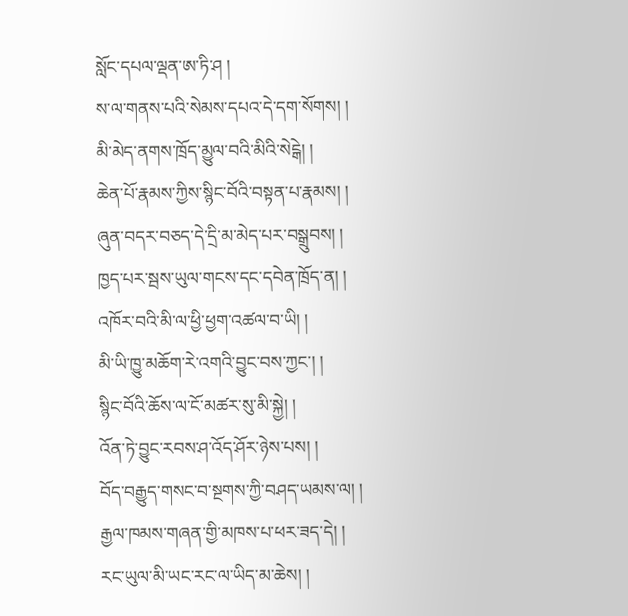སློང་དཔལ་ལྡན་ཨ་ཏི་ཤ །
ས་ལ་གནས་པའི་སེམས་དཔའ་དེ་དག་སོགས། །
མི་མེད་ནགས་ཁྲོད་མྱུལ་བའི་མིའི་སེངྒེ། །
ཆེན་པོ་རྣམས་ཀྱིས་སྙིང་བོའི་བསྟན་པ་རྣམས། །
ཞུན་བདར་བཅད་དེ་དྲི་མ་མེད་པར་བསྒྲུབས། །
ཁྱད་པར་སྦས་ཡུལ་གངས་དང་དབེན་ཁྲོད་ན། །
འཁོར་བའི་མི་ལ་ཕྱི་ཕྱག་འཚལ་བ་ཡི། །
མི་ཡི་ཁྱུ་མཆོག་རེ་འགའི་བྱུང་བས་ཀྱང་། །
སྙིང་བོའི་ཆོས་ལ་ངོ་མཚར་སུ་མི་སྐྱེ། །
འོན་ཏེ་བྱུང་རབས་ཤ་འོད་ཤོར་ཉེས་པས། །
བོད་བརྒྱུད་གསང་བ་སྔགས་ཀྱི་བཤད་ཡམས་ལ། །
རྒྱལ་ཁམས་གཞན་གྱི་མཁས་པ་ཕར་ཟད་དེ། །
རང་ཡུལ་མི་ཡང་རང་ལ་ཡིད་མ་ཆེས། །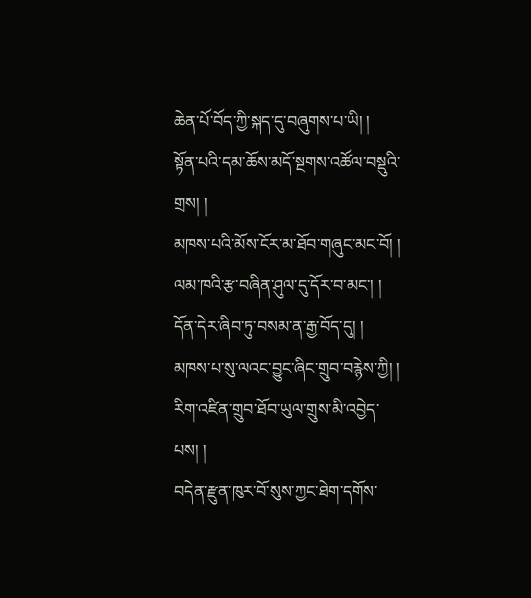ཆེན་པོ་བོད་ཀྱི་སྐད་དུ་བཞུགས་པ་ཡི། །
སྟོན་པའི་དམ་ཆོས་མདོ་སྔགས་འཚོལ་བསྡུའི་གྲས། །
མཁས་པའི་མོས་ངོར་མ་ཐོབ་གཞུང་མང་བོ། །
ལམ་ཁའི་རྩ་བཞིན་ཤུལ་དུ་དོར་བ་མང་། །
དོན་དེར་ཞིབ་ཏུ་བསམ་ན་རྒྱ་བོད་དུ། །
མཁས་པ་སུ་ལའང་བྱུང་ཞིང་གྲུབ་བརྙེས་ཀྱི། །
རིག་འཛིན་གྲུབ་ཐོབ་ཡུལ་གྲུས་མི་འབྱེད་པས། །
བདེན་རྫུན་ཁུར་བོ་སུས་ཀྱང་ཐེག་དགོས་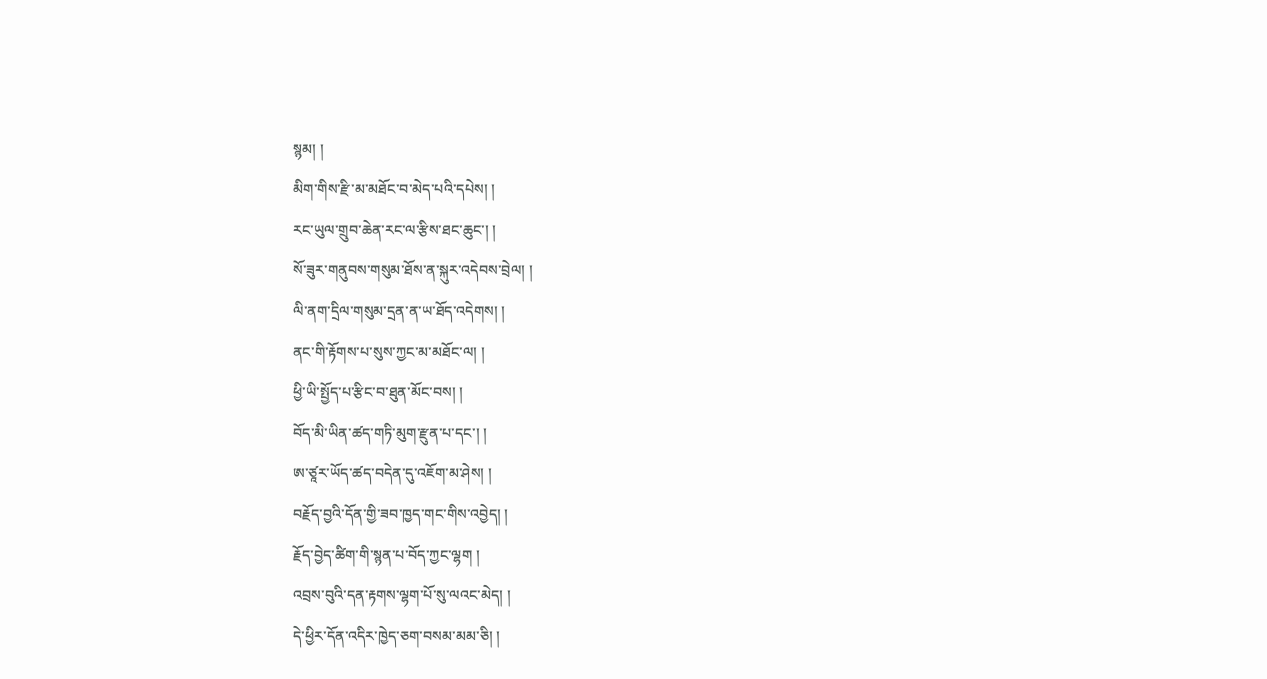སྙམ། །
མིག་གིས་རྫི་མ་མཐོང་བ་མེད་པའི་དཔེས། །
རང་ཡུལ་གྲུབ་ཆེན་རང་ལ་རྩིས་ཐང་ཆུང་། །
སོ་ཟུར་གནུབས་གསུམ་ཐོས་ན་སྐུར་འདེབས་བྲེལ། །
ལི་ནག་དྲིལ་གསུམ་དྲན་ན་ཡ་ཐོད་འདེགས། །
ནང་གི་རྟོགས་པ་སུས་ཀྱང་མ་མཐོང་ལ། །
ཕྱི་ཡི་སྤྱོད་པ་རྩིང་བ་ཐུན་མོང་བས། །
བོད་མི་ཡིན་ཚད་གཏི་མུག་རྫུན་པ་དང་། །
ཨ་ཙཱར་ཡོད་ཚད་བདེན་དུ་འཇོག་མ་ཤེས། །
བརྗོད་བྱའི་དོན་གྱི་ཟབ་ཁྱད་གང་གིས་འབྱེད། །
རྗོད་བྱེད་ཚིག་གི་སྙན་པ་བོད་ཀྱང་ལྷག །
འབྲས་བུའི་དན་རྟགས་ལྷག་པོ་སུ་ལའང་མེད། །
དེ་ཕྱིར་དོན་འདིར་ཁྱེད་ཅག་བསམ་མམ་ཅི། །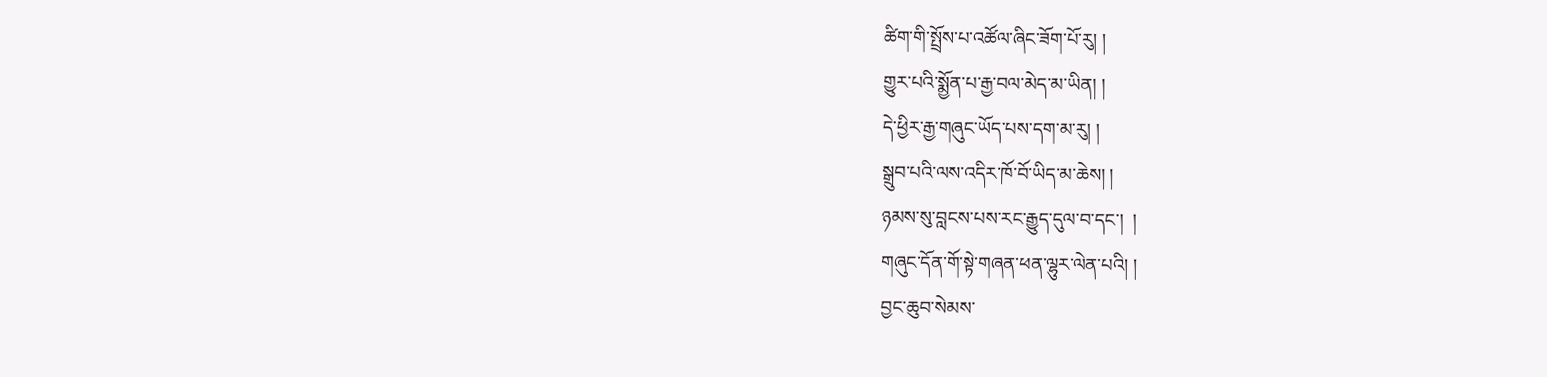ཚིག་གི་སྤྲོས་པ་འཚོལ་ཞིང་ཟོག་པོ་རུ། །
གྱུར་པའི་སྨྱོན་པ་རྒྱ་བལ་མེད་མ་ཡིན། །
དེ་ཕྱིར་རྒྱ་གཞུང་ཡོད་པས་དག་མ་རུ། །
སྒྲུབ་པའི་ལས་འདིར་ཁོ་བོ་ཡིད་མ་ཆེས། །
ཉམས་སུ་བླངས་པས་རང་རྒྱུད་དུལ་བ་དང་།  །
གཞུང་དོན་གོ་སྟེ་གཞན་ཕན་ལྷུར་ལེན་པའི། །
བྱང་ཆུབ་སེམས་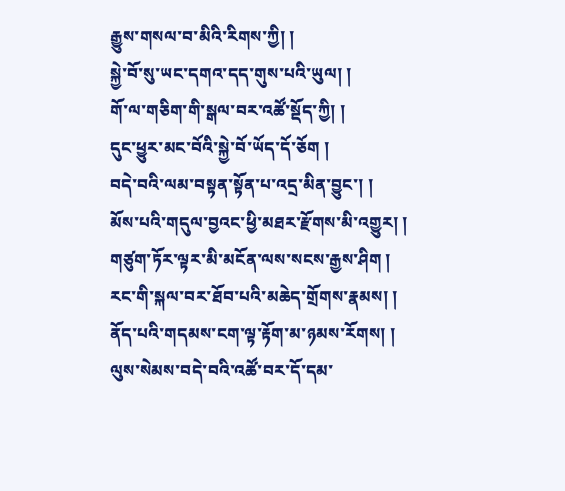རྒྱུས་གསལ་བ་མིའི་རིགས་ཀྱི། །
སྐྱེ་བོ་སུ་ཡང་དགའ་དད་གུས་པའི་ཡུལ། །
གོ་ལ་གཅིག་གི་སྒལ་བར་འཚོ་སྡོད་ཀྱི། །
དུང་ཕྱུར་མང་བོའི་སྐྱེ་བོ་ཡོད་དོ་ཅོག །
བདེ་བའི་ལམ་བསྟན་སྟོན་པ་འདྲ་མིན་བྱུང་། །
མོས་པའི་གདུལ་བྱའང་ཕྱི་མཐར་རྫོགས་མི་འགྱུར། །
གཙུག་ཏོར་ལྟར་མི་མངོན་ལས་སངས་རྒྱས་ཤིག །
རང་གི་སྐལ་བར་ཐོབ་པའི་མཆེད་གྲོགས་རྣམས། །
ནོད་པའི་གདམས་ངག་ལྟ་རྟོག་མ་ཉམས་རོགས། །
ལུས་སེམས་བདེ་བའི་འཚོ་བར་དོ་དམ་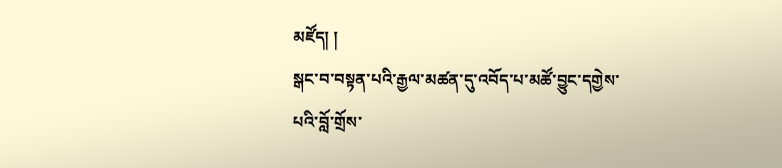མཛོད། །
སྒང་བ་བསྟན་པའི་རྒྱལ་མཚན་དུ་འབོད་པ་མཚོ་བྱུང་དགྱེས་པའི་བློ་གྲོས་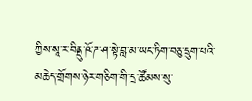ཀྱིས་སཱ་ར་བིནྡུ་ཥོ་ཌ་ཤ་སྟེ་བླ་མ་ཡང་ཏིག་བཅུ་དྲུག་པའི་མཆེད་གྲོགས་ཉེར་གཅིག་གི་དྲ་ཚོམས་སུ་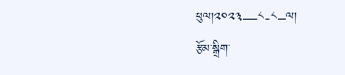ཕུལ།༢༠༢༣—༨-༨–ལ།
རྩོམ་སྒྲིག་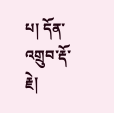པ། དོན་འགྲུབ་རྡོ་རྗེ།